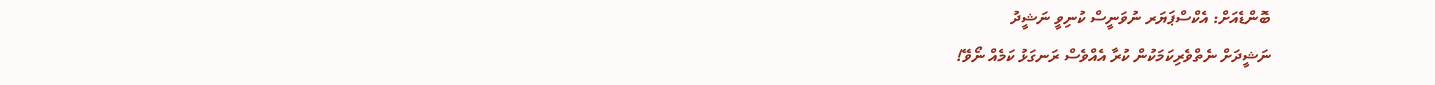ބޮންޑެއަށް: އެކްސްޕަޔަރ ނުވަނީސް ކުނިވީ ނަޝީދު
ނަޝީދަށް ނެތްވެރިކަމަކުން ކުރާ އެއްވެސް ރަނގަޅު ކަމެއް ނޯވޭ!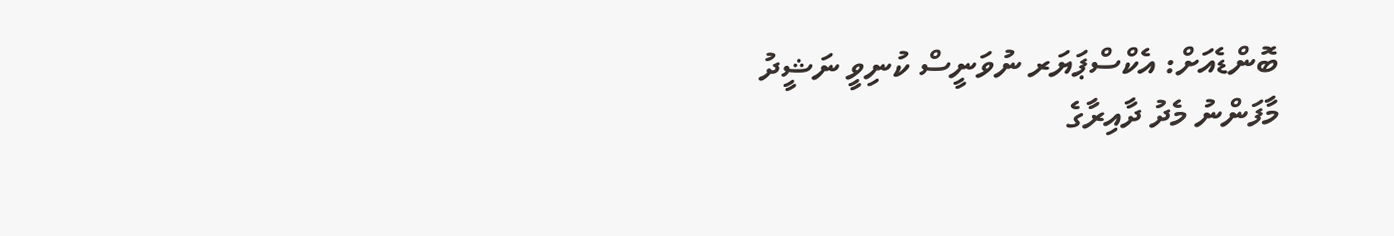ބޮންޑެއަށް: އެކްސްޕަޔަރ ނުވަނީސް ކުނިވީ ނަޝީދު
މާފަންނު މެދު ދާއިރާގެ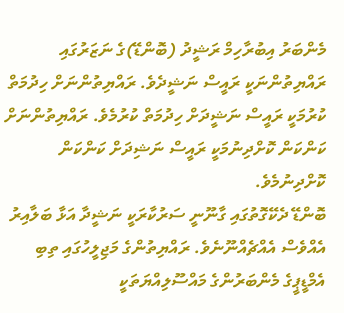މެންބަރު އިބުރާހިމް ރަޝީދު (ބޮންޑޭ)ގެ ނަޒަރުގައި ރައްޔިތުންނަކީ ރައީސް ނަޝީދެވެ. ރައްޔިތުންނަށް ހިދުމަތް ކުރުމަކީ ރައީސް ނަޝީދަށް ހިދުމަތް ކުރުމެވެ. ރައްޔިތުންނަށް ކަންކަން ކޮށްދިނުމަކީ ރައީސް ނަޝިދަށް ކަންކަން ކޮށްދިނުމެވެ.
ބޮންޑޭ ދެކޭގޮތުގައި ގާނޫނީ ސަރުކާރަކީ ނަޝީދާ އަޅާ ބަލާއިރު އެއްވެސް އެއްޗެއްނޫނެވެ. ރައްޔިތުންގެ މަޖިލީހުގައި ތިބި އެމްޑީޕީގެ މެންބަރުންގެ މައްސޫލިއްޔަތަކީ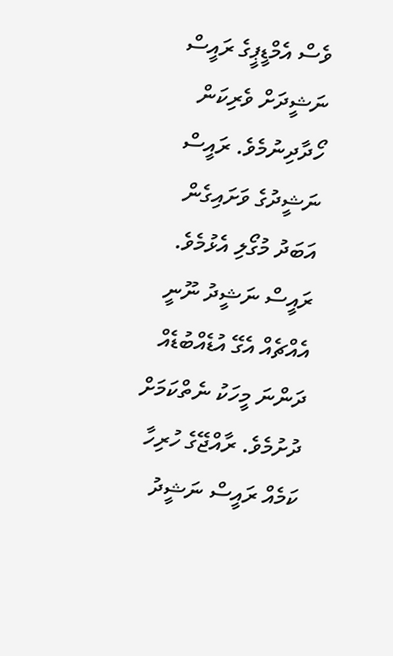ވެސް އެމްޑީޕީގެ ރައީސް ނަޝީދަށް ވެރިކަން ހޯދާދިނުމެވެ. ރައީސް ނަޝީދުގެ ވަށައިގެން އަބަދު މުގޯލި އެޅުމެވެ. ރައީސް ނަޝީދު ނޫނީ އެއްޗެއް އެގޭ އުޑެއްބުޑެއް ދަންނަ މީހަކު ނެތްކަމަށް ދުށުމެވެ. ރާއްޖޭގެ ހުރިހާ ކަމެއް ރައީސް ނަޝީދު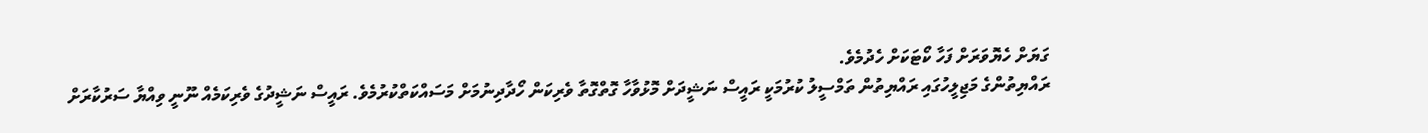ގަޔަށް ހެޔޮވަރަށް ފަހާ ކޯޓަކަށް ހެދުމެވެ.
ރައްޔިތުންގެ މަޖިލީހުގައި ރައްޔިތުން ތަމްސީލު ކުރުމަކީ ރައީސް ނަޝީދަށް މޮޅުވާހާ ގޮތްގޮތާ ވެރިކަން ހޯދާދިނުމަށް މަސައްކަތްކުރުމެވެ. ރައީސް ނަޝީދުގެ ވެރިކަމެއް ނޫނީ ވިއްޔާ ސަރުކާރަށް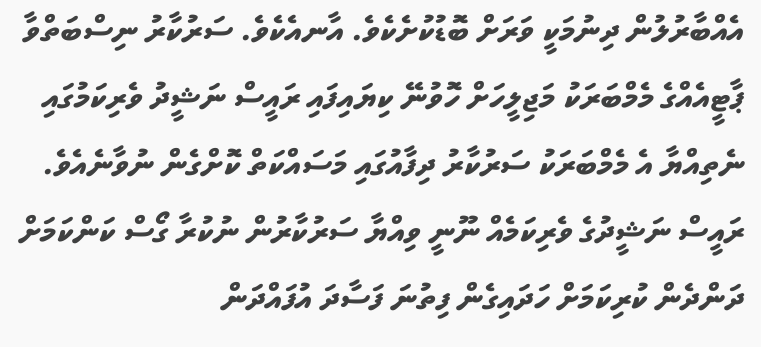އެއްބާރުލުން ދިނުމަކީ ވަރަށް ބޮޑުކުށެކެވެ. އާނއެކެވެ. ސަރުކާރު ނިސްބަތްވާ ޕާޓީއެއްގެ މެމްބަރަކު މަޖިލީހަށް ހޮވުނޭ ކިޔައިފައި ރައީސް ނަޝީދު ވެރިކަމުގައި ނެތިއްޔާ އެ މެމްބަރަކު ސަރުކާރު ދިފާއުގައި މަސައްކަތް ކޮށްގެން ނުވާނެއެވެ.
ރައީސް ނަޝީދުގެ ވެރިކަމެއް ނޫނީ ވިއްޔާ ސަރުކާރުން ނުކުރާ ގޯސް ކަންކަމަށް ދަންދެން ކުރިކަމަށް ހަދައިގެން ފިތުނަ ފަސާދަ އުފައްދަން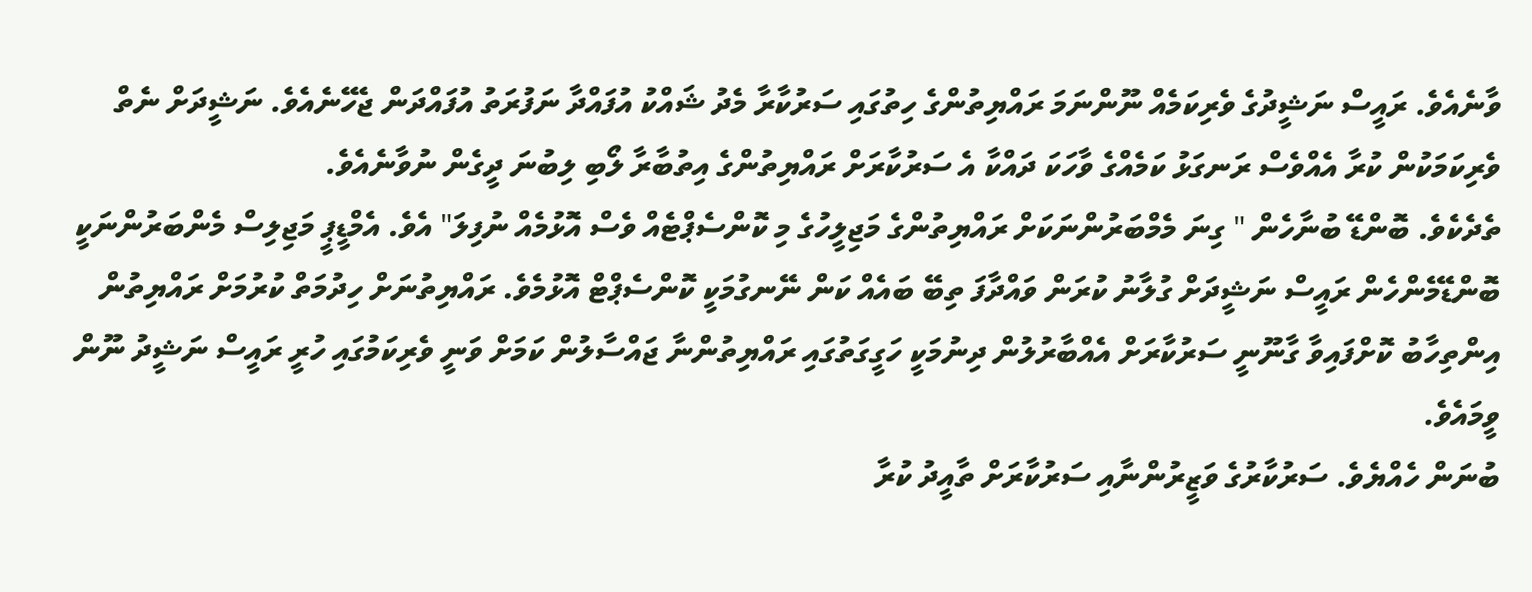ވާނެއެވެ. ރައީސް ނަޝީދުގެ ވެރިކަމެއް ނޫންނަމަ ރައްޔިތުންގެ ހިތުގައި ސަރުކާރާ މެދު ޝައްކު އުފައްދާ ނަފުރަތު އުފައްދަން ޖެހޭނެއެވެ. ނަޝީދަށް ނެތް ވެރިކަމަކުން ކުރާ އެއްވެސް ރަނގަޅު ކަމެއްގެ ވާހަކަ ދައްކާ އެ ސަރުކާރަށް ރައްޔިތުންގެ އިތުބާރާ ލޯބި ލިބުނަ ދީގެން ނުވާނެއެވެ.
ތެދެކެވެ. ބޮންޑޭ ބުނާހެން " ގިނަ މެމްބަރުންނަކަށް ރައްޔިތުންގެ މަޖިލީހުގެ މި ކޮންސެޕްޓެއް ވެސް އޮޅުމެއް ނުފިލަ" އެވެ. އެމްޑީޕީ މަޖިލިސް މެންބަރުންނަކީ ބޮންޑޭމެންހެން ރައީސް ނަޝީދަށް ގުލާނު ކުރަން ވައްދާފަ ތިބޭ ބައެއް ކަން ނޭނގުމަކީ ކޮންސެޕްޓް އޮޅުމެވެ. ރައްޔިތުނަށް ހިދުމަތް ކުރުމަށް ރައްޔިތުން އިންތިހާބު ކޮށްފައިވާ ގާނޫނީ ސަރުކާރަށް އެއްބާރުލުން ދިނުމަކީ ހަގީގަތުގައި ރައްޔިތުންނާ ޖައްސާލުން ކަމަށް ވަނީ ވެރިކަމުގައި ހުރީ ރައީސް ނަޝީދު ނޫން ވީމައެވެ.
ބުނަން ހެއްޔެވެ. ސަރުކާރުގެ ވަޒީރުންނާއި ސަރުކާރަށް ތާއީދު ކުރާ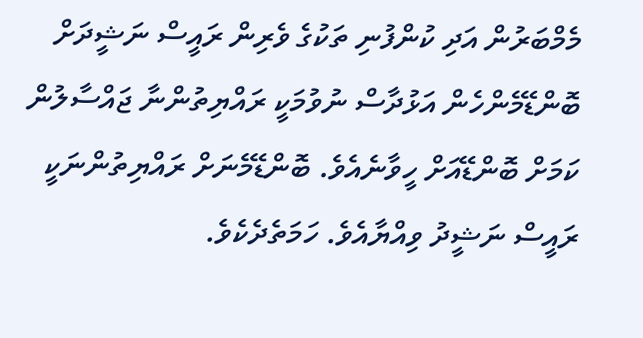މެމްބަރުން އަދި ކުންފުނި ތަކުގެ ވެރިން ރައީސް ނަޝީދަށް ބޮންޑޭމެންހެން އަޅުދާސް ނުވުމަކީ ރައްޔިތުންނާ ޖައްސާލުން ކަމަށް ބޮންޑޭއަށް ހީވާނެއެވެ. ބޮންޑޭމެނަށް ރައްޔިތުންނަކީ ރައީސް ނަޝީދު ވިއްޔާއެވެ. ހަމަތެދެކެވެ.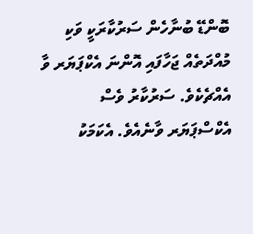ބޮންޑޭ ބުނާހެން ސަރުކާރަކީ ވަކި މުއްދަތެއް ޖަހާފައި އޮންނަ އެކްޕަޔަރ ވާ އެއްޗެކެވެ. ސަރުކާރު ވެސް އެކްސްޕަޔަރ ވާނެއެވެ. އެކަމަކު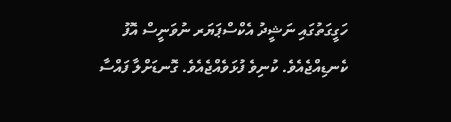ހަގީގަތުގައި ނަޝީދު އެކްސްޕަޔަރ ނުވަނީސް އޮފު ކެނޑިއްޖެއެވެ. ކުނިވެ ފުޅަވެއްޖެއެވެ. ގޮނޑަށްލާ ފައްސާ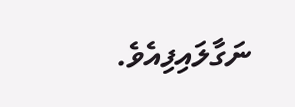ނަގާލައިފިއެވެ.